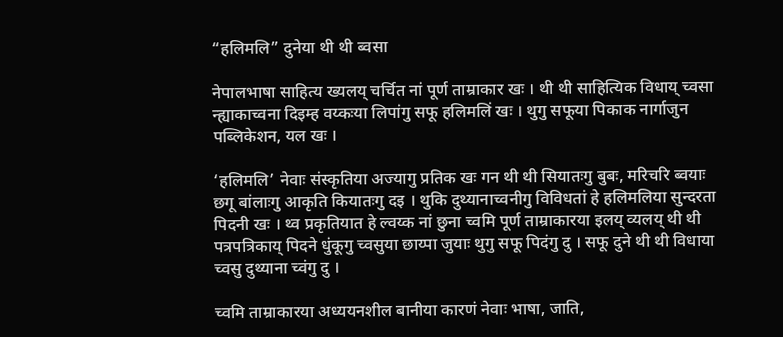“हलिमलि” दुनेया थी थी ब्वसा

नेपालभाषा साहित्य ख्यलय् चर्चित नां पूर्ण ताम्राकार खः । थी थी साहित्यिक विधाय् च्वसा न्ह्याकाच्वना दिइम्ह वय्कःया लिपांगु सफू हलिमलिं खः । थुगु सफूया पिकाक नार्गाजुन पब्लिकेशन, यल खः ।

‘हलिमलि’ नेवाः संस्कृतिया अज्यागु प्रतिक खः गन थी थी सियातःगु बुबः, मरिचरि ब्वयाः छगू बांलाःगु आकृति कियातःगु दइ । थुकि दुथ्यानाच्वनीगु विविधतां हे हलिमलिया सुन्दरता पिदनी खः । थ्व प्रकृतियात हे ल्वय्क नां छुना च्वमि पूर्ण ताम्राकारया इलय् व्यलय् थी थी पत्रपत्रिकाय् पिदने धुंकूगु च्वसुया छाय्पा जुयाः थुगु सफू पिदंगु दु । सफू दुने थी थी विधाया च्वसु दुथ्याना च्वंगु दु ।

च्वमि ताम्राकारया अध्ययनशील बानीया कारणं नेवाः भाषा, जाति,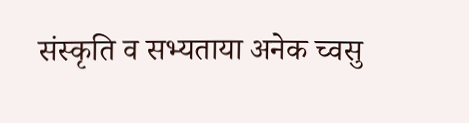संस्कृति व सभ्यताया अनेक च्वसु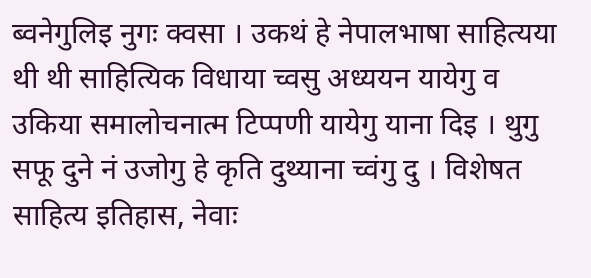ब्वनेगुलिइ नुगः क्वसा । उकथं हे नेपालभाषा साहित्यया थी थी साहित्यिक विधाया च्वसु अध्ययन यायेगु व उकिया समालोचनात्म टिप्पणी यायेगु याना दिइ । थुगु सफू दुने नं उजोगु हे कृति दुथ्याना च्वंगु दु । विशेषत साहित्य इतिहास, नेवाः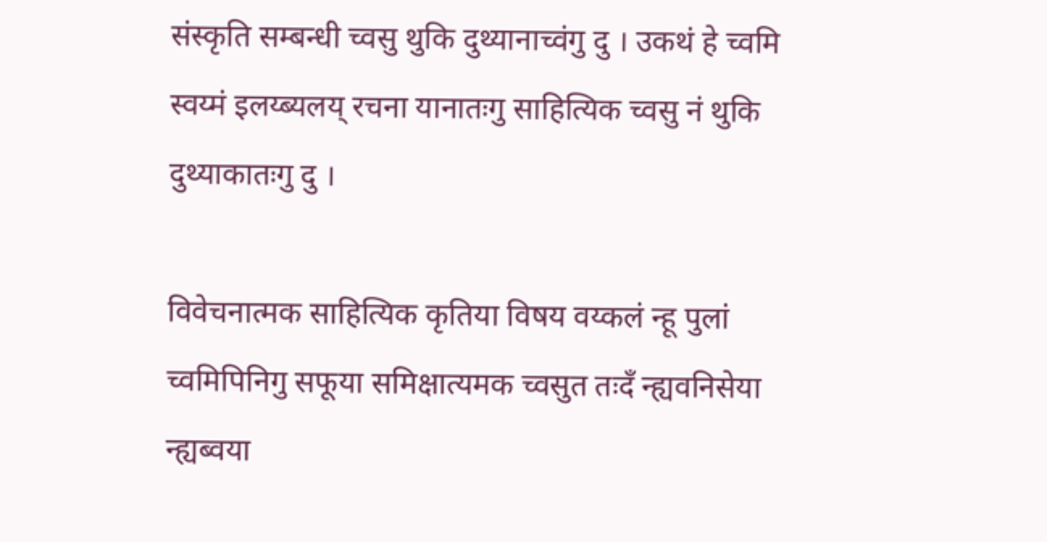संस्कृति सम्बन्धी च्वसु थुकि दुथ्यानाच्वंगु दु । उकथं हे च्वमि स्वय्मं इलय्ब्यलय् रचना यानातःगु साहित्यिक च्वसु नं थुकि दुथ्याकातःगु दु ।

विवेचनात्मक साहित्यिक कृतिया विषय वय्कलं न्हू पुलां च्वमिपिनिगु सफूया समिक्षात्यमक च्वसुत तःदँ न्ह्यवनिसेया न्ह्यब्वया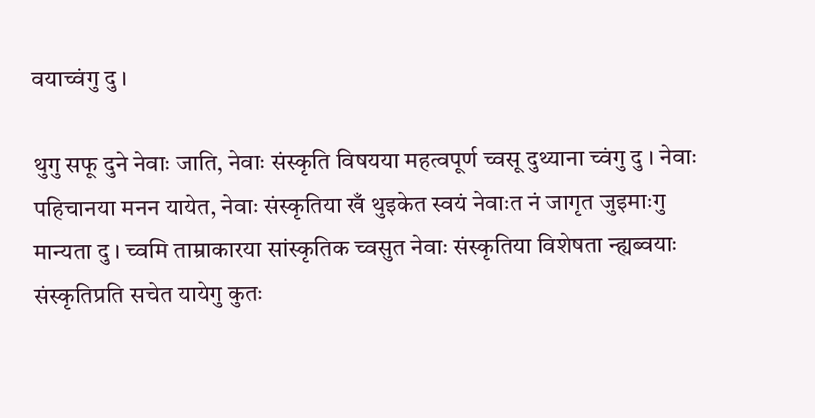वयाच्वंगु दु ।

थुगु सफू दुने नेवाः जाति, नेवाः संस्कृति विषयया महत्वपूर्ण च्वसू दुथ्याना च्वंगु दु । नेवाः पहिचानया मनन यायेत, नेवाः संस्कृतिया खँ थुइकेत स्वयं नेवाःत नं जागृत जुइमाःगु मान्यता दु । च्वमि ताम्राकारया सांस्कृतिक च्वसुत नेवाः संस्कृतिया विशेषता न्ह्यब्वयाः संस्कृतिप्रति सचेत यायेगु कुतः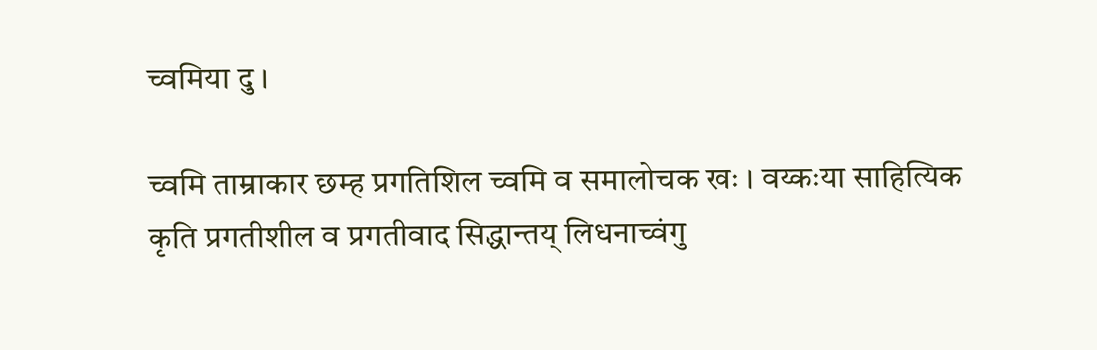च्वमिया दु ।

च्वमि ताम्राकार छम्ह प्रगतिशिल च्वमि व समालोचक खः । वय्कःया साहित्यिक कृति प्रगतीशील व प्रगतीवाद सिद्धान्तय् लिधनाच्वंगु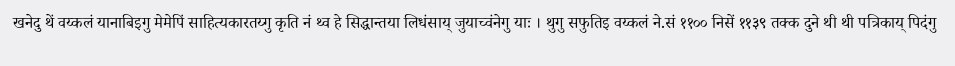खनेदु थें वय्कलं यानाबिइगु मेमेपिं साहित्यकारतय्गु कृति नं थ्व हे सिद्धान्तया लिधंसाय् जुयाच्वंनेगु याः । थुगु सफुतिइ वय्कलं ने.सं ११०० निसें ११३९ तक्क दुने थी थी पत्रिकाय् पिदंगु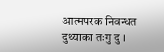आत्मपरक निवन्धत दुथ्याका तःगु दु ।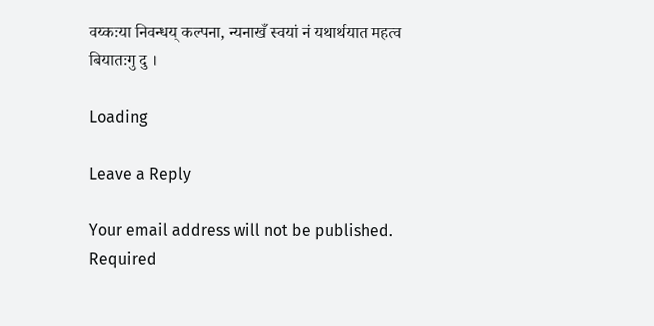वय्कःया निवन्धय् कल्पना, न्यनाखँ स्वयां नं यथार्थयात महत्व बियातःगु दु ।

Loading

Leave a Reply

Your email address will not be published. Required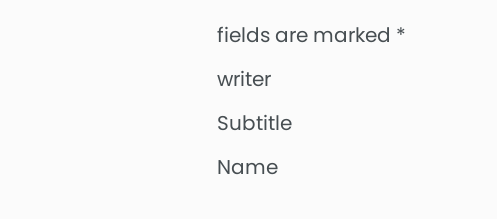fields are marked *

writer

Subtitle

Name